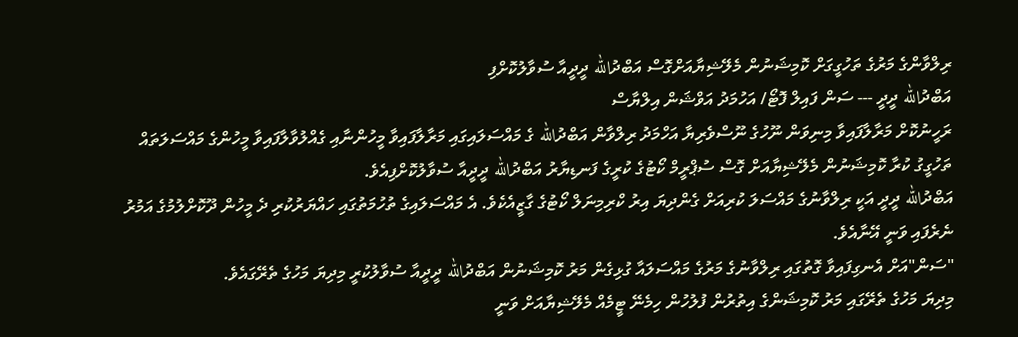ރިލްވާންގެ މަރުގެ ތަހުގީގަށް ކޮމިޝަނުން މެލޭޝިޔާއަށްގޮސް އަބްދުالله ދީދީއާ ސުވާލުކޮށްފި
އަބްދުالله ދީދީ --- ސަން ފައިލް ފޮޓޯ/ އަހުމަދު އަވްޝަން އިލްޔާސް
ރަހީނުކޮށް މަރާލާފައިވާ މިނިވަން ނޫހުގެ ނޫސްވެރިޔާ އަހްމަދު ރިލްވާން އަބްދުالله ގެ މައްސަލައިގައި މަރާލާފައިވާ މީހުންނާއި ގެއްލުވާލާފައިވާ މީހުންގެ މައްސަލަތައް ތަހުގީގު ކުރާ ކޮމިޝަނުން މެލޭޝިޔާއަށް ގޮސް ސުޕްރީމް ކޯޓުގެ ކުރީގެ ފަނޑިޔާރު އަބްދުالله ދީދީއާ ސުވާލުކޮށްފިއެވެ.
އަބްދުالله ދީދީ އަކީ ރިލްވާނުގެ މައްސަލަ ކުރިއަށް ގެންދިޔަ އިރު ކްރިމިނަލް ކޯޓުގެ ގާޒީއެކެވެ. އެ މައްސަލައިގެ ތުހުމަތުގައި ހައްޔަރުކުރި ދެ މީހުން ދޫކޮށްލުމުގެ އަމުރު ނެރެފައި ވަނީ އޭނާއެވެ.
"ސަން"އަށް އެނގިފައިވާ ގޮތުގައި ރިލްވާނުގެ މަރުގެ މައްސަލައާ ގުޅިގެން މަރު ކޮމިޝަނުން އަބްދުالله ދީދީއާ ސުވާލުކުރީ މިދިޔަ މަހުގެ ތެރޭގައެވެ.
މިދިޔަ މަހުގެ ތެރޭގައި މަރު ކޮމިޝަންގެ އިތުރުން ފުލުހުން ހިމެނޭ ޓީމެއް މެލޭޝިޔާއަށް ވަނީ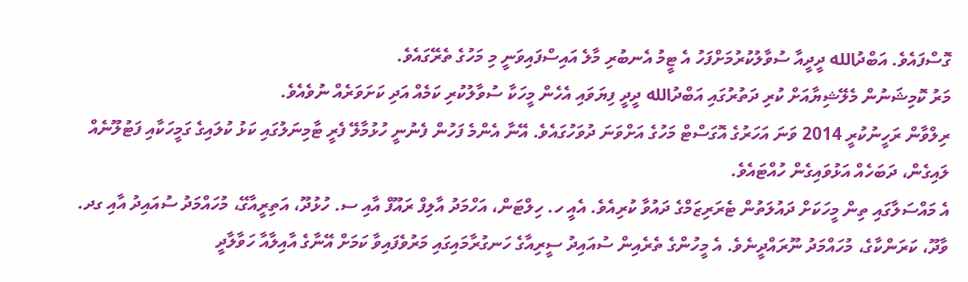ގޮސްފައެވެ. އަބްދުالله ދީދީއާ ސުވާލުކުރުމަށްފަހު އެ ޓީމު އެނބުރި މާލެ އައިސްފައިވަނީ މި މަހުގެ ތެރޭގައެވެ.
މަރު ކޮމިޝަނުން މެލޭޝިޔާއަށް ކުރި ދަތުރުގައި އަބްދުالله ދީދީ ފިޔަވައި އެހެން މީހަކާ ސުވާލުކުރި ކަމެއް އަދި ކަށަވަރެއް ނުވެއެވެ.
ރިލްވާން ރަހީނުކުރީ 2014 ވަނަ އަހަރުގެ އޮގަސްޓް މަހުގެ އަށްވަނަ ދުވަހުގައެވެ. އޭނާ އެންމެ ފަހުން ފެނުނީ ހުޅުމާލޭ ފެރީ ޓާމިނަލުގައި ކަޅު ކުލައިގެ ގަމީހަކާއި ފަޓުލޫނެއް ލައިގެން، ދަބަހެއް އަޅުވައިގެން ހުއްޓައެވެ.
އެ މައްސަލާގައި ތިން މީހަކަށް ދައުލަތުން ޓެރަރިޒަމްގެ ދައުވާ ކުރިއެވެ. އެއީ ހ. ހިލްޓަން، އަހްމަދު އާލިފް ރައޫފް އާއި ސ. ހުޅުދޫ، އަތިރީއާގޭ، މުހައްމަދު ސުއައިދު އާއި ގދ. ވާދޫ، ކަރަންކާގެ، މުހައްމަދު ނޫރައްދީނެވެ. އެ މީހުންގެ ތެރެއިން ސުއައިދު ސީރިއާގެ ހަނގުރާމައިގައި މަރުވެފައިވާ ކަމަށް އޭނާގެ އާއިލާއާ ހަވާލާދީ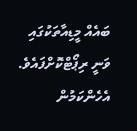ބައެއް މީޑިއާތަކުގައި ވަނީ ރިޕޯޓްކޮށްފައެވެ.
އެހެންކަމުން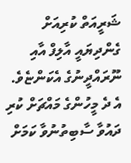ޝަރީއަތް ކުރިއަށް ގެންދިޔައީ އާލިފް އާއި ނޫރައްދީނުގެ އެކަންޏެވެ. އެ ދެ މީހުންގެ މައްޗަށް ކުރި ދައުވާ ސާބިތުނުވާ ކަމަށް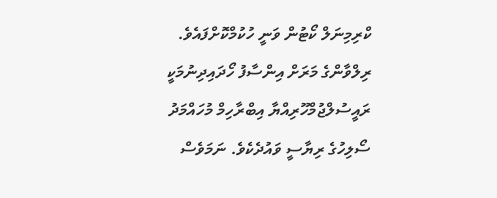ކްރިމިނަލް ކޯޓުން ވަނީ ހުކުމްކޮށްފައެވެ.
ރިލްވާންގެ މަރަށް އިންސާފު ހޯދައިދިނުމަކީ ރައީސުލްޖުމްހޫރިއްޔާ އިބްރާހިމް މުހައްމަދު ސޯލިހުގެ ރިޔާސީ ވައުދެކެވެ. ނަމަވެސް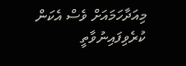މިއަދާހަމައަށް ވެސް އެކަން ކުރެވިފައިނުވާތީ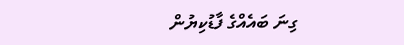ގިނަ ބައެއްގެ ފާޑުކިޔުން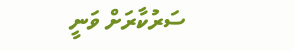ސަރުކާރަށް ވަނީ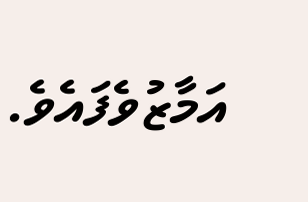އަމާޒުވެފައެވެ.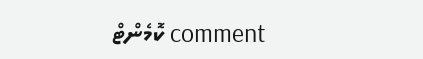comment ކޮމެންޓް